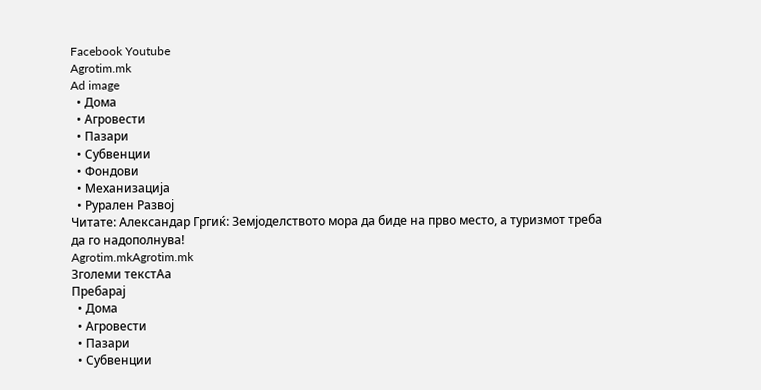Facebook Youtube
Agrotim.mk
Ad image
  • Дома
  • Агровести
  • Пазари
  • Субвенции
  • Фондови
  • Механизација
  • Рурален Развој
Читате: Александар Гргиќ: Земјоделството мора да биде на прво место, а туризмот треба да го надополнува!
Agrotim.mkAgrotim.mk
Зголеми текстAa
Пребарај
  • Дома
  • Агровести
  • Пазари
  • Субвенции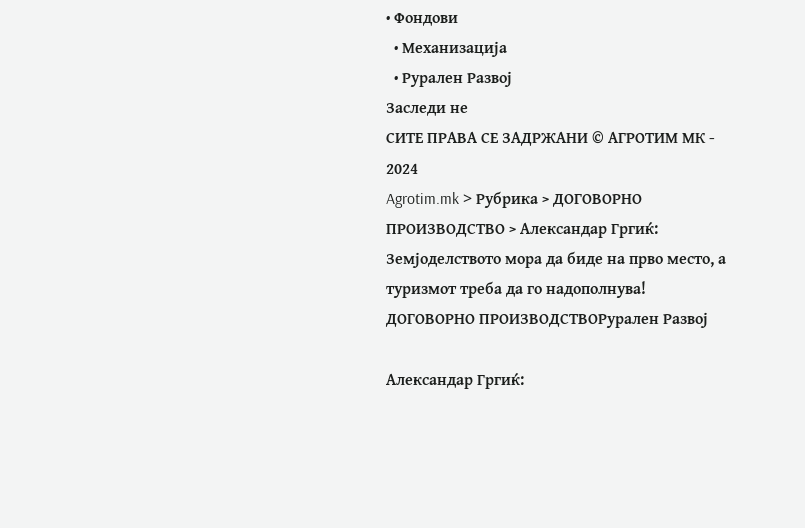• Фондови
  • Механизација
  • Рурален Развој
Заследи не
СИТЕ ПРАВА СЕ ЗАДРЖАНИ © АГРОТИМ МК - 2024
Agrotim.mk > Рубрика > ДОГОВОРНО ПРОИЗВОДСТВО > Александар Гргиќ: Земјоделството мора да биде на прво место, а туризмот треба да го надополнува!
ДОГОВОРНО ПРОИЗВОДСТВОРурален Развој

Александар Гргиќ: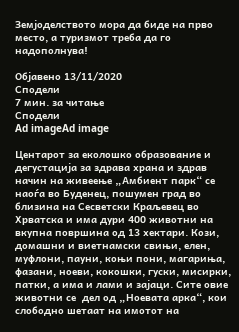Земјоделството мора да биде на прво место, а туризмот треба да го надополнува!

Објавено 13/11/2020
Сподели
7 мин. за читање
Сподели
Ad imageAd image

Центарот за еколошко образование и дегустација за здрава храна и здрав начин на живеење „Амбиент парк“ се наоѓа во Буденец, пошумен град во близина на Сесветски Краљевец во Хрватска и има дури 400 животни на вкупна површина од 13 хектари. Кози, домашни и виетнамски свињи, елен, муфлони, пауни, коњи пони, магариња, фазани, ноеви, кокошки, гуски, мисирки, патки, а има и лами и зајаци. Сите овие животни се  дел од „Ноевата арка“, кои слободно шетаат на имотот на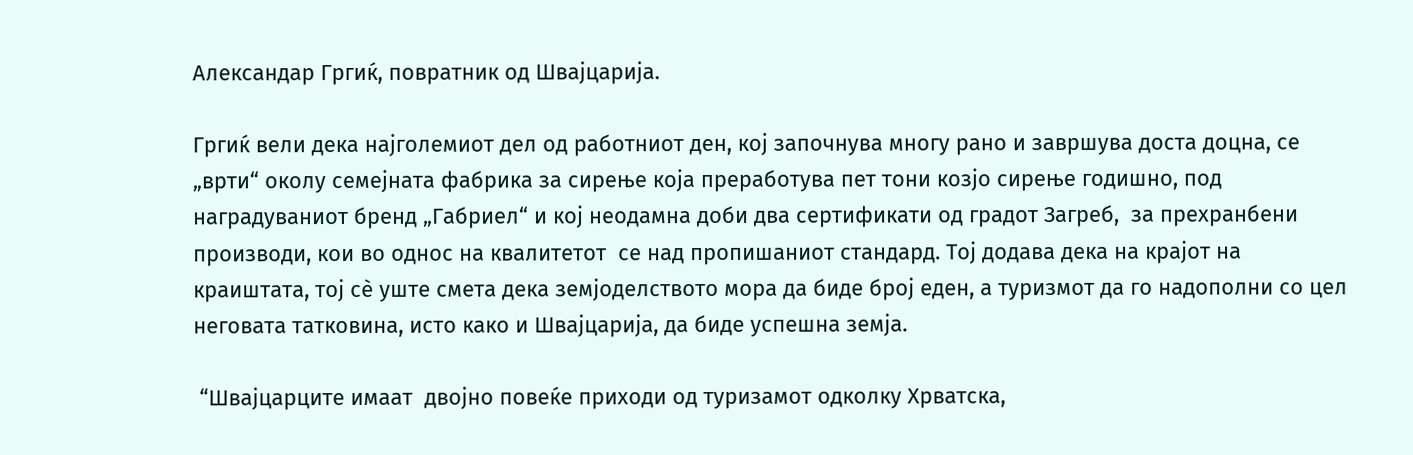Александар Гргиќ, повратник од Швајцарија.

Гргиќ вели дека најголемиот дел од работниот ден, кој започнува многу рано и завршува доста доцна, се „врти“ околу семејната фабрика за сирење која преработува пет тони козјо сирење годишно, под наградуваниот бренд „Габриел“ и кој неодамна доби два сертификати од градот Загреб,  за прехранбени производи, кои во однос на квалитетот  се над пропишаниот стандард. Тој додава дека на крајот на краиштата, тој сè уште смета дека земјоделството мора да биде број еден, а туризмот да го надополни со цел неговата татковина, исто како и Швајцарија, да биде успешна земја.

 “Швајцарците имаат  двојно повеќе приходи од туризамот одколку Хрватска,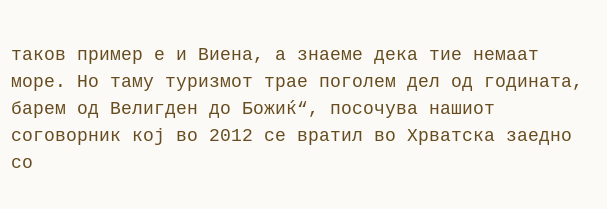таков пример е и Виена, а знаеме дека тие немаат море. Но таму туризмот трае поголем дел од годината, барем од Велигден до Божиќ“, посочува нашиот соговорник кој во 2012 се вратил во Хрватска заедно  со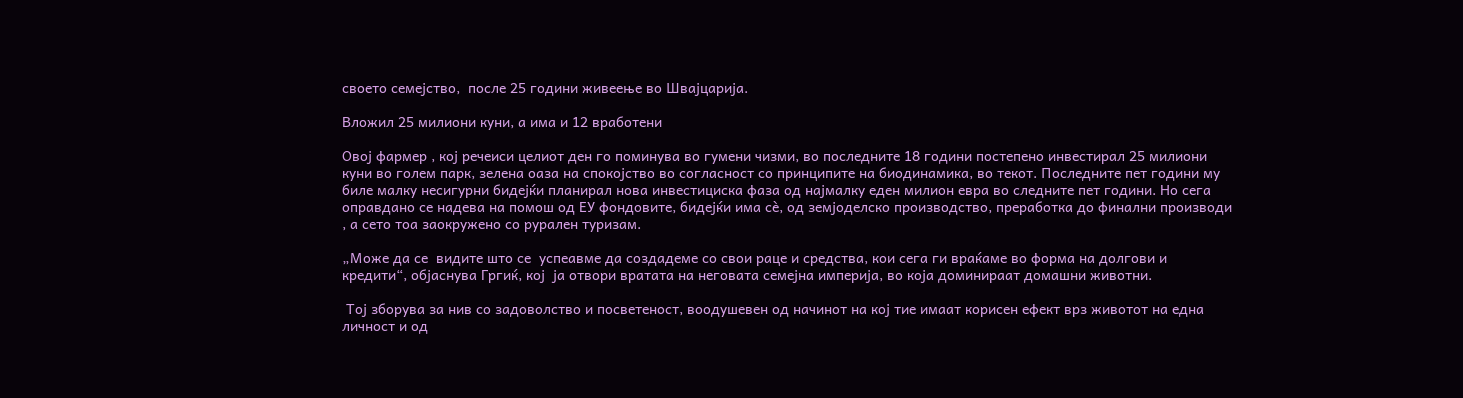своето семејство,  после 25 години живеење во Швајцарија.

Вложил 25 милиони куни, а има и 12 вработени

Овој фармер , кој речеиси целиот ден го поминува во гумени чизми, во последните 18 години постепено инвестирал 25 милиони куни во голем парк, зелена оаза на спокојство во согласност со принципите на биодинамика, во текот. Последните пет години му биле малку несигурни бидејќи планирал нова инвестициска фаза од најмалку еден милион евра во следните пет години. Но сега оправдано се надева на помош од ЕУ фондовите, бидејќи има сè, од земјоделско производство, преработка до финални производи , а сето тоа заокружено со рурален туризам.

„Може да се  видите што се  успеавме да создадеме со свои раце и средства, кои сега ги враќаме во форма на долгови и кредити“, објаснува Гргиќ, кој  ја отвори вратата на неговата семејна империја, во која доминираат домашни животни.

 Тој зборува за нив со задоволство и посветеност, воодушевен од начинот на кој тие имаат корисен ефект врз животот на една личност и од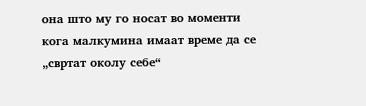она што му го носат во моменти кога малкумина имаат време да се „свртат околу себе“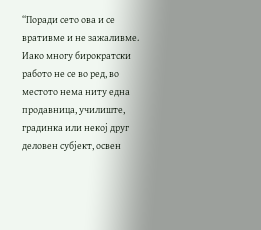“Поради сето ова и се вративме и не зажаливме.  Иако многу бирократски работо не се во ред, во местото нема ниту една  продавница, училиште, градинка или некој друг деловен субјект, освен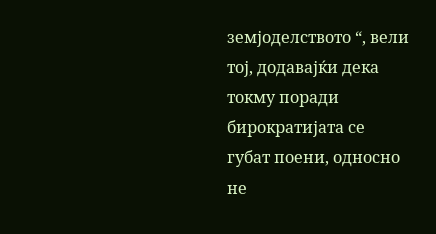земјоделството “, вели тој, додавајќи дека токму поради бирократијата се губат поени, односно не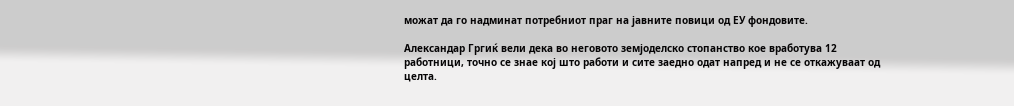можат да го надминат потребниот праг на јавните повици од ЕУ фондовите.

Александар Гргиќ вели дека во неговото земјоделско стопанство кое вработува 12 работници, точно се знае кој што работи и сите заедно одат напред и не се откажуваат од целта.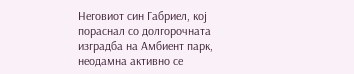Неговиот син Габриел, кој пораснал со долгорочната изградба на Амбиент парк, неодамна активно се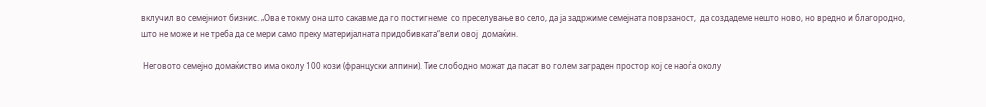вклучил во семејниот бизнис. „Ова е токму она што сакавме да го постигнеме  со преселување во село, да ја задржиме семејната поврзаност,  да создадеме нешто ново, но вредно и благородно, што не може и не треба да се мери само преку материјалната придобивката“вели овој  домаќин.

 Неговото семејно домаќиство има околу 100 кози (француски алпини). Тие слободно можат да пасат во голем заграден простор кој се наоѓа околу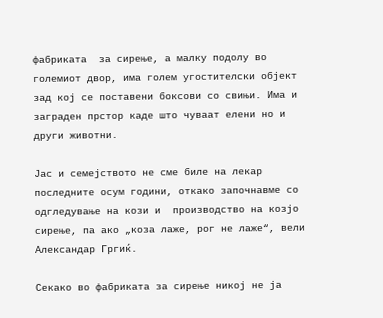фабриката  за сирење, а малку подолу во големиот двор, има голем угостителски објект зад кој се поставени боксови со свињи. Има и заграден прстор каде што чуваат елени но и други животни.

Јас и семејството не сме биле на лекар последните осум години, откако започнавме со одгледување на кози и  производство на козјо сирење, па ако „коза лаже, рог не лаже“, вели Александар Гргиќ.

Секако во фабриката за сирење никој не ја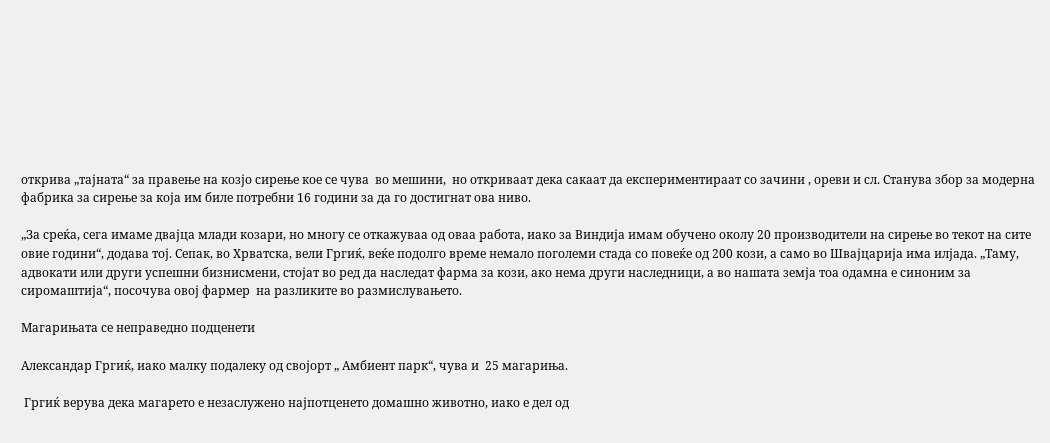открива „тајната“ за правење на козјо сирење кое се чува  во мешини,  но откриваат дека сакаат да експериментираат со зачини , ореви и сл. Станува збор за модерна фабрика за сирење за која им биле потребни 16 години за да го достигнат ова ниво.

„За среќа, сега имаме двајца млади козари, но многу се откажуваа од оваа работа, иако за Виндија имам обучено околу 20 производители на сирење во текот на сите овие години“, додава тој. Сепак, во Хрватска, вели Гргиќ, веќе подолго време немало поголеми стада со повеќе од 200 кози, а само во Швајцарија има илјада. „Таму, адвокати или други успешни бизнисмени, стојат во ред да наследат фарма за кози, ако нема други наследници, а во нашата земја тоа одамна е синоним за сиромаштија“, посочува овој фармер  на разликите во размислувањето.

Магарињата се неправедно подценети

Александар Гргиќ, иако малку подалеку од својорт „ Амбиент парк“, чува и  25 магариња.

 Гргиќ верува дека магарето е незаслужено најпотценето домашно животно, иако е дел од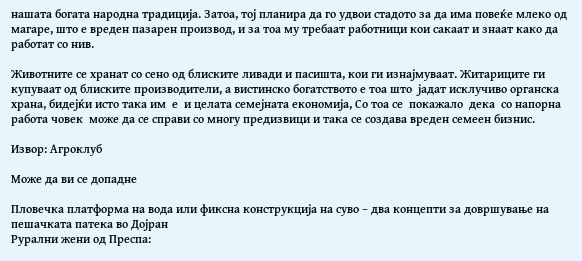нашата богата народна традиција. Затоа, тој планира да го удвои стадото за да има повеќе млеко од магаре, што е вреден пазарен производ, и за тоа му требаат работници кои сакаат и знаат како да работат со нив.

Животните се хранат со сено од блиските ливади и пасишта, кои ги изнајмуваат. Житариците ги купуваат од блиските производители, а вистинско богатството е тоа што  јадат исклучиво органска храна, бидејќи исто така им  е  и целата семејната економија, Со тоа се  покажало  дека  со напорна работа човек  може да се справи со многу предизвици и така се создава вреден семеен бизнис.

Извор: Агроклуб

Може да ви се допадне

Пловечка платформа на вода или фиксна конструкција на суво – два концепти за довршување на пешачката патека во Дојран
Рурални жени од Преспа: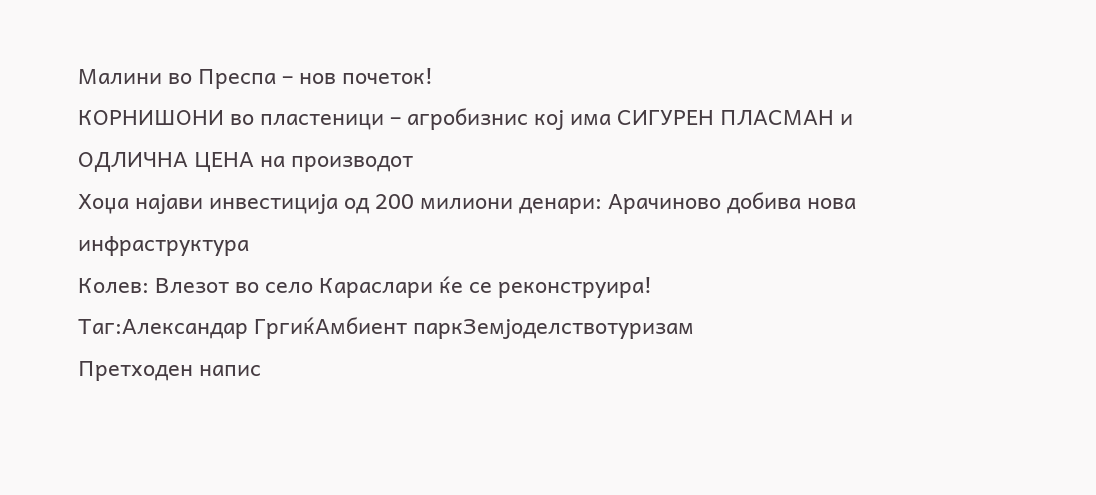Малини во Преспа – нов почеток!
КОРНИШОНИ во пластеници – агробизнис кој има СИГУРЕН ПЛАСМАН и ОДЛИЧНА ЦЕНА на производот
Хоџа најави инвестиција од 200 милиони денари: Арачиново добива нова инфраструктура
Колев: Влезот во село Караслари ќе се реконструира!
Таг:Александар ГргиќАмбиент паркЗемјоделствотуризам
Претходен напис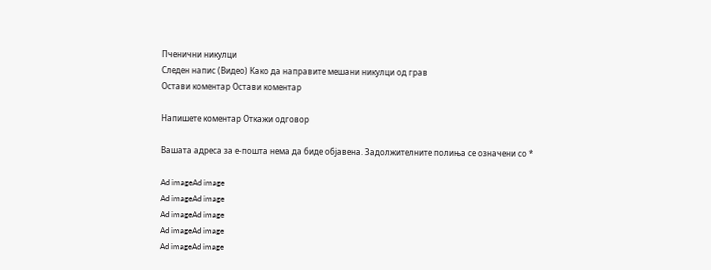Пченични никулци
Следен напис (Видео) Како да направите мешани никулци од грав
Остави коментар Остави коментар

Напишете коментар Откажи одговор

Вашата адреса за е-пошта нема да биде објавена. Задолжителните полиња се означени со *

Ad imageAd image
Ad imageAd image
Ad imageAd image
Ad imageAd image
Ad imageAd image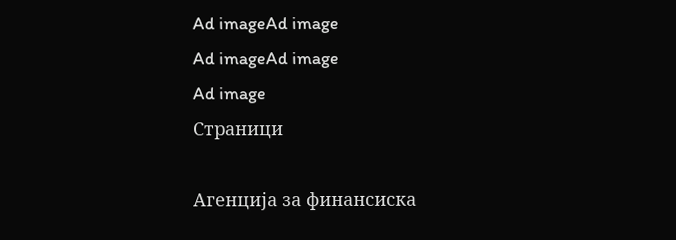Ad imageAd image
Ad imageAd image
Ad image
Страници

Агенција за финансиска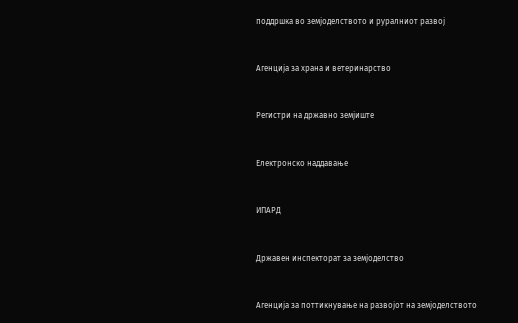поддршка во земјоделството и руралниот развој


Агенција за храна и ветеринарство


Регистри на државно земјиште


Електронско наддавање


ИПАРД


Државен инспекторат за земјоделство


Агенција за поттикнување на развојот на земјоделството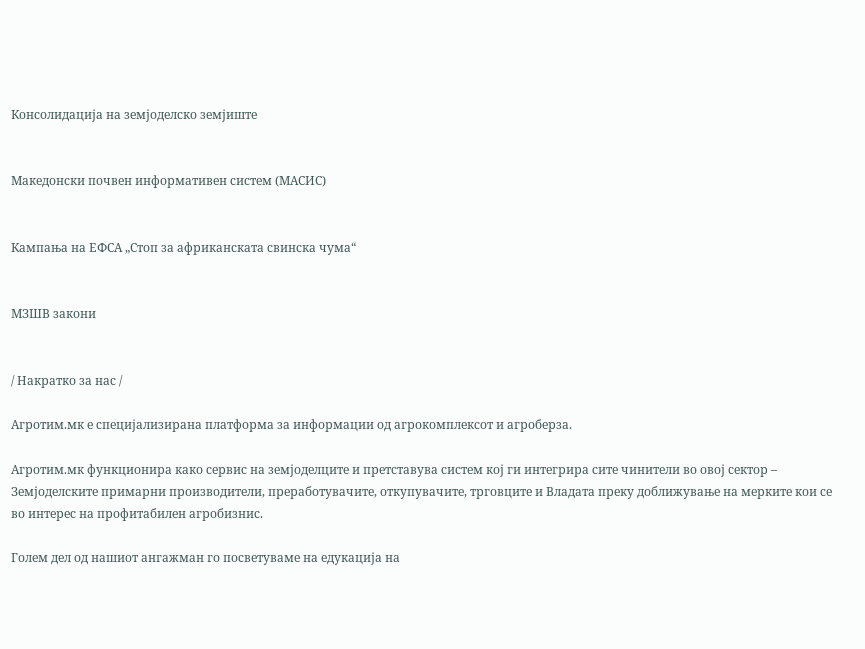Консолидација на земјоделско земјиште


Македонски почвен информативен систем (МАСИС)


Кампања на ЕФСА „Стоп за африканската свинска чума“


МЗШВ закони


/ Накратко за нас /

Агротим.мк е специјализирана платформа за информации од агрокомплексот и агроберза.

Агротим.мк функционира како сервис на земјоделците и претставува систем кој ги интегрира сите чинители во овој сектор – Земјоделските примарни производители, преработувачите, откупувачите, трговците и Владата преку доближување на мерките кои се во интерес на профитабилен агробизнис.

Голем дел од нашиот ангажман го посветуваме на едукација на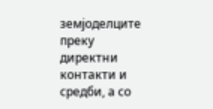земјоделците преку директни контакти и средби, а со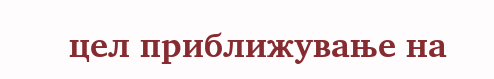цел приближување на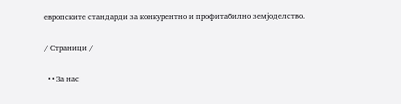европските стандарди за конкурентно и профитабилно земјоделство.

/ Страници /

  • • За нас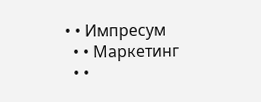• • Импресум
  • • Маркетинг
  • •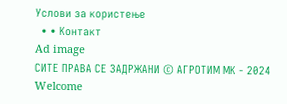Услови за користење
  • • Контакт
Ad image
СИТЕ ПРАВА СЕ ЗАДРЖАНИ © АГРОТИМ МК - 2024
Welcome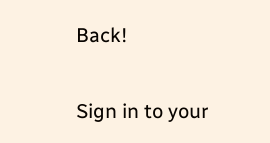Back!

Sign in to your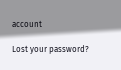account

Lost your password?